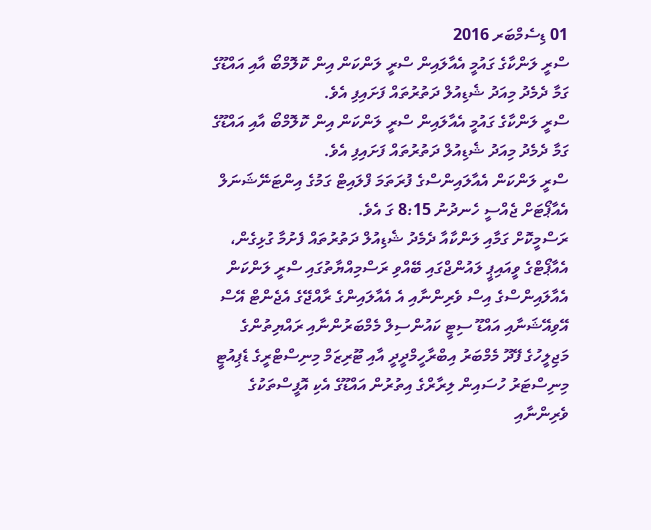01 ޑިސެމްބަރ 2016
ސްރީ ލަންކާގެ ގައުމީ އެއާލައިން ސްރީ ލަންކަން އިން ކޮލޮމްބޯ އާއި އައްޑޫގެ ގަމާ ދެމެދު މިއަދު ޝެޑިއުލް ދަތުރުތައް ފަށައިފި އެވެ.
ސްރީ ލަންކާގެ ގައުމީ އެއާލައިން ސްރީ ލަންކަން އިން ކޮލޮމްބޯ އާއި އައްޑޫގެ ގަމާ ދެމެދު މިއަދު ޝެޑިއުލް ދަތުރުތައް ފަށައިފި އެވެ.
ސްރީ ލަންކަން އެއާލައިންސްގެ ފުރަތަމަ ފްލައިޓް ގަމުގެ އިންޓަނޭޝަނަލް އެއާޕޯޓަށް ޖެއްސީ ހެނދުނު 8:15 ގަ އެވެ.
ރަސްމީކޮށް ގަމާއި ލަންކާއާ ދެމެދު ޝެޑިއުލް ދަތުރުތައް ފެށުމާ ގުޅިގެން، އެއާޕޯޓްގެ ވީއައިޕީ ލައުންޖްގައި ބޭއްވި ރަސްމިއްޔާތުގައި ސްރީ ލަންކަން އެއާލައިންސްގެ އިސް ވެރިންނާއި އެ އެއާލައިންގެ ރާއްޖޭގެ އެޖެންޓް އޭސް އޭވިއޭޝަނާއި އައްޑޫ ސިޓީ ކައުންސިލް މެމްބަރުންނާއި ރައްޔިތުންގެ މަޖިލީހުގެ ފޭދޫ މެމްބަރު އިބްރާހީމްދީދީ އާއި ޓޫރިޒަމް މިނިސްޓްރީގެ ޑެޕިއުޓީ މިނިސްޓަރު ހުސައިން ލިރާރްގެ އިތުރުން އައްޑޫގެ އެކި އޮފީސްތަކުގެ ވެރިންނާއި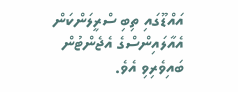އައްޑޫގައި ތިބި ސްރީލަންކަން އެއާލައިންސްގެ އެޖެންޓުން ބައިވެރިވި އެވެ.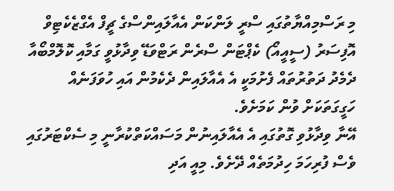މި ރަސްމިއްޔާތުގައި ސްރީ ލަންކަން އެއާލައިންސްގެ ޗީފް އެގްޒެކެޓިވް އޮފިސަރު (ސީއީއޯ) ކެޕްޓަން ސްރެން ރަޓްވަޑޭ ވިދާޅުވީ ގަމާއި ކޮލޮމްބޯއާ ދެމެދު ދަތުރުތައް ފެށުމަކީ އެ އެއާލައިން ދެކެމުން އައި ހުވަފަނެއް ހަގީގަތަކަށް ވުން ކަމަށެވެ.
އޭނާ ވިދާޅުވި ގޮތުގައި އެ އެއާލައިނުން މަސައްކަތްކުރާނީ މި ސެކްޓަރުގައި ވެސް ފުރިހަމަ ހިދުމަތެއް ދޭށެވެ. މިއީ އަދި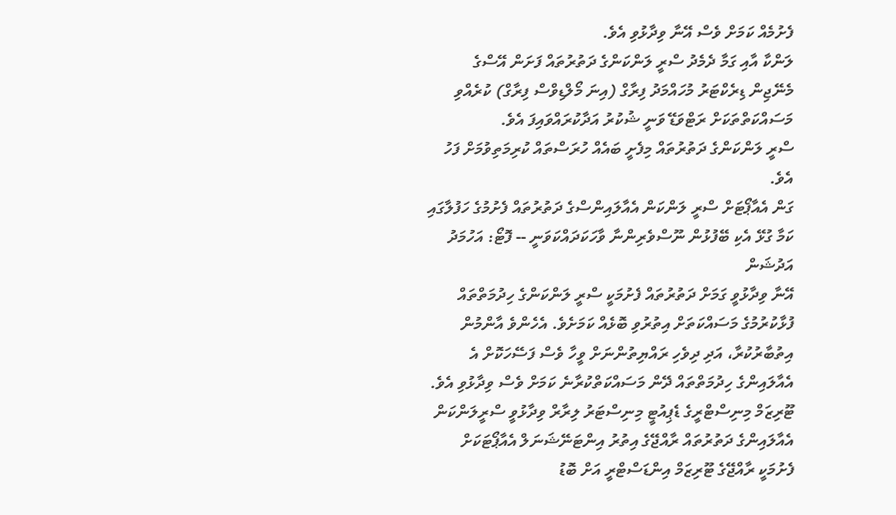ފެށުމެއް ކަމަށް ވެސް އޭނާ ވިދާޅުވި އެވެ.
ލަންކާ އާއި ގަމާ ދެމެދު ސްރީ ލަންކަންގެ ދަތުރުތައް ފަށަން އޭސްގެ މެނޭޖިން ޑިރެކްޓަރު މުހައްމަދު ފިރާގް (އިނަ މޯލްޑިވްސް ފިރާގް) ކުރެއްވި މަސައްކަތްތަކަށް ރަޓްވަޑޭ ވަނީ ޝުކުރު އަދާކުރައްވައިފަ އެވެ.
ސްރީ ލަންކަންގެ ދަތުރުތައް މިފެށީ ބައެއް ހުރަސްތައް ކުރިމަތިވުމަށް ފަހު އެވެ.
ގަން އެއާޕޯޓަށް ސްރީ ލަންކަން އެއާލައިންސްގެ ދަތުރުތައް ފެށުމުގެ ހަފުލާގައި ކަމާ ގުޅޭ އެކި ބޭފުޅުން ނޫސްވެރިންނާ ވާހަކަދައްކަވަނީ -- ފޮޓޯ: އަހުމަދު އަދުޝަން
އޭނާ ވިދާޅުވީ ގަމަށް ދަތުރުތައް ފެށުމަކީ ސްރީ ލަންކަންގެ ހިދުމަތްތައް ފުޅާކުރުމުގެ މަސައްކަތަށް އިތުރުވި ބޮޅެއް ކަމަށެވެ. އެހެންވެ އާންމުން އިތުބާރުކުރާ، އަދި ދިވެހި ރައްޔިތުންނަށް ވީހާ ވެސް ފަސޭހަކޮށް އެ އެއާލައިންގެ ހިދުމަތްތައް ދޭން މަސައްކަތްކުރާނެ ކަމަށް ވެސް ވިދާޅުވި އެވެ.
ޓޫރިޒަމް މިނިސްޓްރީގެ ޑެޕިއުޓީ މިނިސްޓަރު ލިރާރް ވިދާޅުވީ ސްރީލަންކަން އެއާލައިންގެ ދަތުރުތައް ރާއްޖޭގެ އިތުރު އިންޓަނޭޝަނަލް އެއާޕޯޓަކަށް ފެށުމަކީ ރާއްޖޭގެ ޓޫރިޒަމް އިންޑަސްޓްރީ އަށް ބޮޑު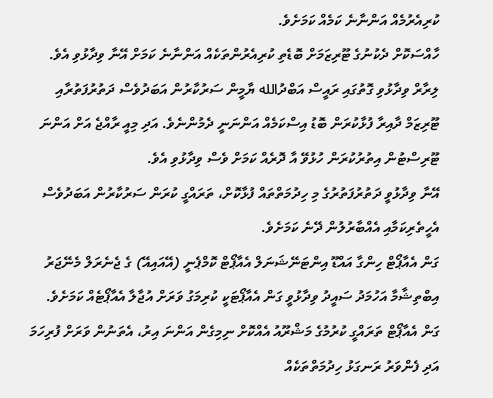ކުރިއެރުމެއް އަންނާނެ ކަމެއް ކަމަށެވެ.
ހާއްސަކޮށް ދެކުނުގެ ޓޫރިޒަމަށް ބޮޑެތި ކުރިއެރުންތަކެއް އަންނާނެ ކަމަށް އޭނާ ވިދާޅުވި އެވެ.
ލިރާރް ވިދާޅުވި ގޮތުގައި ރައީސް އަބްދުالله ޔާމީން ސަރުކާރުން އަބަދުވެސް ދަތުރުފަތުރާއި ޓޫރިޒަމް ދާއިރާ ފުޅާކުރަން ބޮޑު އިސްކަމެއް އަންނަނީ ދެމުންނެވެ. އަދި މިއީ ރާއްޖެ އަށް އަންނަ ޓޫރިސްޓުން އިތުރުކުރަން ހުޅުވޭ އާ ދޮރެއް ކަމަށް ވެސް ވިދާޅުވި އެވެ.
އޭނާ ވިދާޅުވީ ދަތުރުފަތުރުގެ މި ހިދުމަތްތައް ފުޅާކޮށް، ތަރައްގީ ކުރަން ސަރުކާރުން އަބަދުވެސް އެހީތެރިކަމާއި އެއްބާރުލުން ދޭނެ ކަމަށެވެ.
ގަން އެއާޕޯޓް ހިންގާ އައްޑޫ އިންޓަނޭޝަނަލް އެއާޕޯޓް ކޮމްޕެނީ (އޭއައިއޭ) ގެ ޖެނެރަލް މެނޭޖަރު އިބްތިޝާމާ އަހުމަދު ސައީދު ވިދާޅުވީ ގަން އެއާޕޯޓަކީ ކުރިމަގު ވަރަށް އުޖާލާ އެއާޕޯޓެއް ކަމަށެވެ.
ގަން އެއާޕޯޓް ތަރައްގީ ކުރުމުގެ މަޝްރޫއު އެއްކޮށް ނިމިގެން އަންނަ އިރު، އެތަނުން ވަރަށް ފުރިހަމަ އަދި ފެންވަރު ރަނގަޅު ހިދުމަތްތަކެއް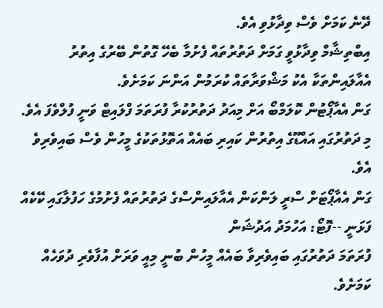ދޭނެ ކަމަށް ވެސް ވިދާޅުވި އެވެ.
އިބްތިޝާމް ވިދާޅުވީ ގަމަށް ދަތުރުތައް ފެށުމާ ބެހޭ ގޮތުން ބޭރުގެ އިތުރު އެއާލައިންތަކާ އެކު މަޝްވަރާތައް ކުރަމުން އަންނަ ކަމަށެވެ.
ގަން އެއާޕޯޓުން ކޮލަމްބޯ އަށް މިއަދު ދަތުރުކުރާ ފުރަތަމަ ފްލައިޓް ވަނީ ފުލްވެފަ އެވެ. މި ދަތުރުގައި އައްޑޫގެ އިތުރުން ކައިރި ބައެއް އަތޮޅުތަކުގެ މީހުން ވެސް ބައިވެރިވެ އެވެ.
ގަން އެއާޕޯޓަށް ސްރީ ލަންކަން އެއާލައިންސްގެ ދަތުރުތައް ފެށުމުގެ ހަފުލާގައި ކޭކެއް ފަޅަނީ --ފޮޓޯ: އަހުމަދު އަދުޝަން
ފުރަތަމަ ދަތުރުގައި ބައިވެރިވާ ބައެއް މީހުން ބުނީ މިއީ ވަރަށް އުފާވެރި ދުވަހެއް ކަމަށެވެ.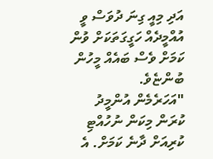އަދި މިއީ ގިނަ ދުވަސް ވީ އުއްމީދެއް ހަގީގަތަކަށް ވުން ކަމަށް ވެސް ބައެއް މީހުން ބުންޏެވެ.
"އަހަރެމެން އުންމީދު ކުރަން މިކަން ނުހުއްޓި ކުރިއަށް ދާނެ ކަމަށް. އެ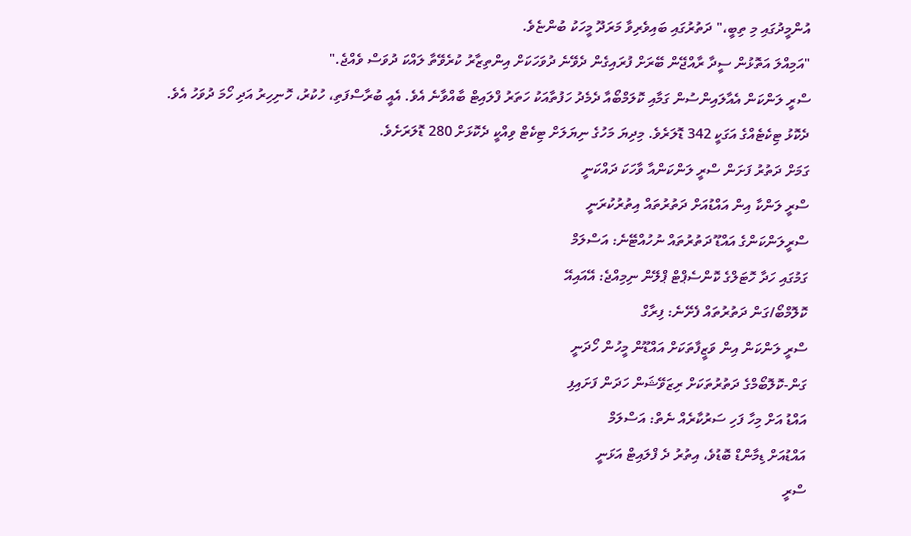އުންމީދުގައި މި ތިބީ،" ދަތުރުގައި ބައިވެރިވާ މަރަދޫ މީހަކު ބުންޏެވެ.
"އަމިއްލަ އަތޮޅުން ސީދާ ރާއްޖޭން ބޭރަށް ފުރައިގެން ދެވޭނެ ދުވަހަކަށް އިންތިޒާރު ކުރެވޭތާ ލައްކަ ދުވަސް ވެއްޖެ."
ސްރީ ލަންކަން އެއާލައިންސުން ގަމާއި ކޮލަމްބޯއާ ދެމެދު ހަފުތާއަކު ހަތަރު ފްލައިޓް ބާއްވާނެ އެވެ. އެއީ ބުރާސްފަތި، ހުކުރު، ހޮނިހިރު އަދި ހޯމަ ދުވަހު އެވެ.
ދެކޮޅު ޓިކެޓެއްގެ އަގަކީ 342 ޑޮލަރެވެ. މިދިޔަ މަހުގެ ނިޔަލަށް ޓިކެޓް ވިއްކީ ދެކޮޅަށް 280 ޑޮލަރަށެވެ.
ގަމަށް ދަތުރު ފަށަން ސްރީ ލަންކަންއާ ވާހަކަ ދައްކަނީ
ސްރީ ލަންކާ އިން އައްޑުއަށް ދަތުރުތައް އިތުރުކުރަނީ
ސްރީލަންކަންގެ އައްޑޫ ދަތުރުތައް ނުހުއްޓޭނެ: އަސްލަމް
ގަމުގައި ހަދާ ހޮޓަލްގެ ކޮންސެޕްޓް ޕްލޭން ނިމިއްޖެ: އޭއައިއޭ
ކޮލޮމްބޯ/ގަން ދަތުރުތައް ފެށޭނެ: ފިރާގް
ސްރީ ލަންކަން އިން ވަޒީފާތަކަށް އައްޑޫން މީހުން ހޯދަނީ
ގަން-ކޮލޮބޯމްގެ ދަތުރުތަކަށް ރިޒަވޭޝަން ހަދަން ފަށައިފި
އައްޑު އަށް މިހާ ފަހި ސަރުކާރެއް ނެތް: އަސްލަމް
އައްޑުއަށް ޑިމާންޑް ބޮޑުވެ، އިތުރު ދެ ފްލައިޓް އަޅަނީ
ސްރީ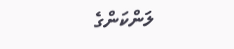ލަންކަންގެ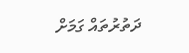ދަތުރުތައް ގަމަށް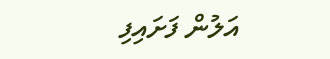އަލުން ފަށައިފި